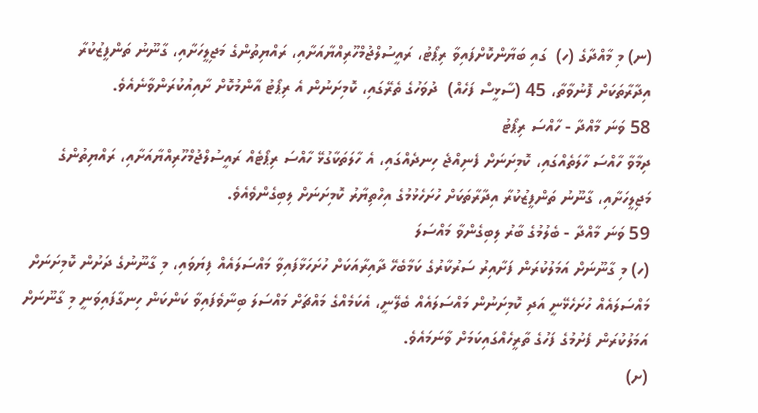(ނ) މި މާއްދާގެ (ހ)  ގައި ބަޔާންކޮށްފައިވާ ރިޕޯޓު، ރައީސުލްޖުމްހޫރިއްޔާއަށާއި، ރައްޔިތުންގެ މަޖިލީހަށާއި، ގާނޫނު ތަންފީޒުކުރާ އިދާރާތަކަށް ފޮނުވާތާ، 45 (ސާޅީސް ފަހެއް)  ދުވަހުގެ ތެރޭގައި، ކޮމިށަނުން އެ ރިޕޯޓު އާންމުކޮށް ށާއިއުކުރަންވާނެއެވެ.
58 ވަނަ މާއްދާ - ހާއްސަ ރިޕޯޓު
ދިމާވާ ހާއްސަ ހާލަތެއްގައި، ކޮމިށަނަށް ފެނިއްޖެ ހިނދެއްގައި، އެ ހާލަތަކާގުޅޭ ހާއްސަ ރިޕޯޓެއް ރައީސުލްޖުމްހޫރިއްޔާއަށާއި، ރައްޔިތުންގެ މަޖިލީހަށާއި، ގާނޫނު ތަންފީޒުކުރާ އިދާރާތަކަށް ހުށަހެޅުމުގެ އިހްތިޔާރު ކޮމިށަނަށް ލިބިގެންވެއެވެ.
59 ވަނަ މާއްދާ - ބެލުމުގެ ބާރު ލިބިގެންވާ މައްސަލަ
(ހ) މި ގާނޫނަށް އަމަލުކުރަން ފަށާއިރު ސަރުކާރުގެ ކަމާބެހޭ ދާއިރާއަކަށް ހުށަހަޅާފައިވާ މައްސަލައެއް ފިޔަވައި، މި ގާނޫނުގެ ދަށުން ކޮމިށަނަށް މައްސަލައެއް ހުށަހެޅޭނީ އަދި ކޮމިށަނުން މައްސަލައެއް ބެލޭނީ، އެކަމެއްގެ މައްޗަށް މައްސަލަ ބިނާވެފައިވާ ކަންކަން ހިނގާފައިވަނީ މި ގާނޫނަށް އަމަލުކުރަން ފެށުމުގެ ފަހުގެ ތާރީހެއްގައިކަމަށް ވާނަމައެވެ.
(ށ)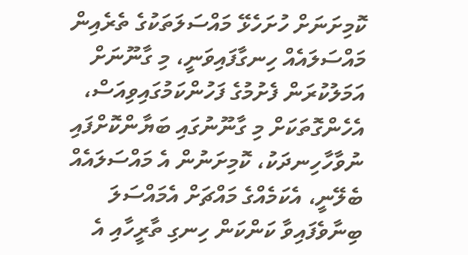ކޮމިށަނަށް ހުށަހެޅޭ މައްސަލަތަކުގެ ތެރެއިން މައްސަލައެއް ހިނގާފައިވަނީ، މި ގާނޫނަށް އަމަލުކުރަން ފެށުމުގެ ފަހުންކަމުގައިވިއަސް، އެހެންގޮތަކަށް މި ގާނޫނުގައި ބަޔާންކޮށްފައި ނުވާހާހިނދަކު، ކޮމިށަނުން އެ މައްސަލައެއް ބެލޭނީ، އެކަމެއްގެ މައްޗަށް އެމައްސަލަ ބިނާވެފައިވާ ކަންކަން ހިނގި ތާރީހާއި އެ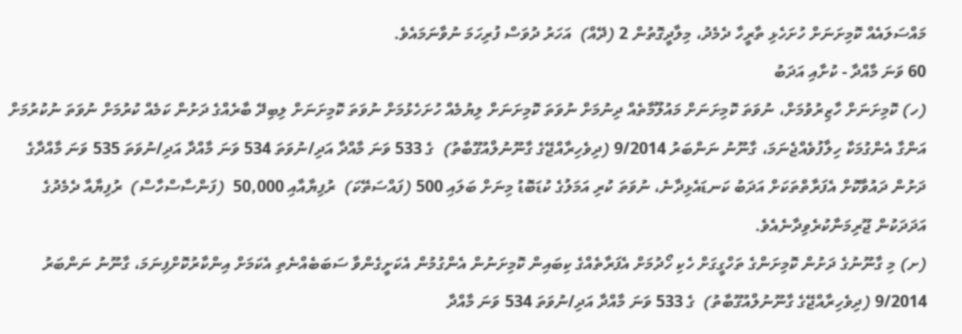މައްސަލައެއް ކޮމިށަނަށް ހުށަހެޅި ތާރީހާ ދެމެދު، މިލާދީގޮތުން 2 (ދޭއް)  އަހަރު ދުވަސް ފުރިހަމަ ނުވާނަމައެވެ.
60 ވަނަ މާއްދާ - ކުށާއި އަދަބު
(ހ) ކޮމިށަނަށް ހާޒިރުވުމަށް، ނުވަތަ ކޮމިށަނަށް މައުލޫމާތެއް ދިނުމަށް ނުވަތަ ކޮމިށަނަށް ލިޔުމެއް ހުށަހެޅުމަށް ނުވަތަ ކޮމިށަނަށް ލިބިދޭ ބާރެއްގެ ދަށުން ކަމެއް ކުރުމަށް ނުވަތަ ނުކުރުމަށް އަންގާ އެންގުމަކާ ހިލާފުވެއްޖެނަމަ، ގާނޫނު ނަންބަރު 9/2014 (ދިވެހިރާއްޖޭގެ ގާނޫނުލްއުގޫބާތު)  ގެ 533 ވަނަ މާއްދާ އަދި/ނުވަތަ 534 ވަނަ މާއްދާ އަދި/ނުވަތަ 535 ވަނަ މާއްދާގެ ދަށުން ދައުވާކޮށް އެފަރާތްތަކަށް އަދަބު ކަނޑައެޅިދާނެ، ނުވަތަ ކުރި އަމަލުގެ ކުޑަބޮޑު މިނަށް ބަލައި 500 (ފައްސަތޭކަ)  ރުފިޔާއާއި 50,000  (ފަންސާސްހާސް)  ރުފިޔާއާ ދެމެދުގެ އަދަދަކުން ޖޫރިމަނާކުރެވިދާނެއެވެ.
(ށ) މި ގާނޫނުގެ ދަށުން ކޮމިށަންގެ ތަހްގީގަށް ހެކި ހޯދުމަށް އެފަރާތެއްގެ ކިބައިން ކޮމިށަނުން އެންގުމުން އެކަށީގެންވާ ސަބަބެއްނެތި އެކަމަށް އިންކާރުކޮށްފިނަމަ، ގާނޫނު ނަންބަރު 9/2014 (ދިވެހިރާއްޖޭގެ ގާނޫނުލްއުގޫބާތު)  ގެ 533 ވަނަ މާއްދާ އަދި/ނުވަތަ 534 ވަނަ މާއްދާ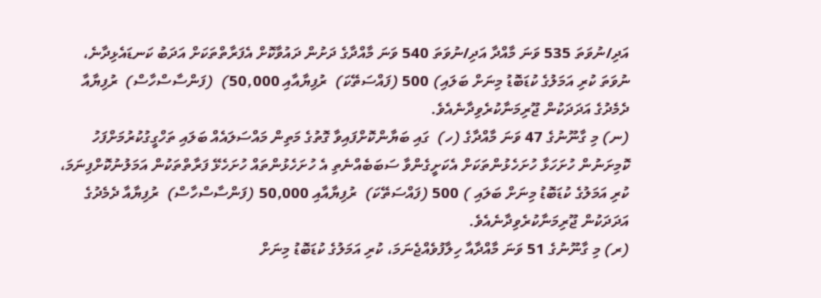އަދި/ނުވަތަ 535 ވަނަ މާއްދާ އަދި/ނުވަތަ 540 ވަނަ މާއްދާގެ ދަށުން ދައުވާކޮށް އެފަރާތްތަކަށް އަދަބު ކަނޑައެޅިދާނެ، ނުވަތަ ކުރި އަމަލުގެ ކުޑަބޮޑު މިނަށް ބަލައި) 500 (ފައްސަތޭކަ)  ރުފިޔާއާއި 50,000)  (ފަންސާސްހާސް)  ރުފިޔާއާ ދެމެދުގެ އަދަދަކުން ޖޫރިމަނާކުރެވިދާނެއެވެ.
(ނ) މި ގާނޫނުގެ 47 ވަނަ މާއްދާގެ (ހ)  ގައި ބަޔާންކޮށްފައިވާ ގޮތުގެ މަތިން މައްސަލައެއް ބަލައި ތަހްގީގުކުރުމަށްފަހު ކޮމިށަނުން ހުށަހަޅާ ހުށަހެޅުންތަކަށް އެކަށީގެންވާ ސަބަބެއްނެތި އެ ހުށަހެޅުންތައް ހުށަހެޅޭ ފަރާތްތަކުން އަމަލުނުކޮށްފިނަމަ، ކުރި އަމަލުގެ ކުޑަބޮޑު މިނަށް ބަލައި ) 500 (ފައްސަތޭކަ)  ރުފިޔާއާއި 50,000 (ފަންސާސްހާސް)  ރުފިޔާއާ ދެމެދުގެ އަދަދަކުން ޖޫރިމަނާކުރެވިދާނެއެވެ.
(ރ) މި ގާނޫނުގެ 51 ވަނަ މާއްދާއާ ހިލާފުވެއްޖެނަމަ، ކުރި އަމަލުގެ ކުޑަބޮޑު މިނަށް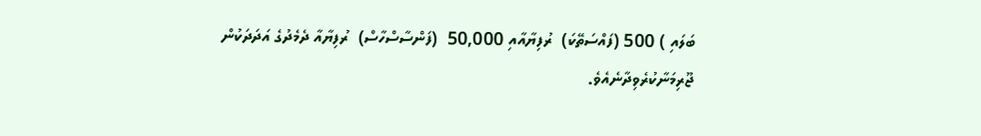ބަލައި ) 500 (ފައްސަތޭކަ)  ރުފިޔާއާއި 50,000  (ފަންސާސްހާސް)  ރުފިޔާއާ ދެމެދުގެ އަދަދަކުން ޖޫރިމަނާކުރެވިދާނެއެވެ.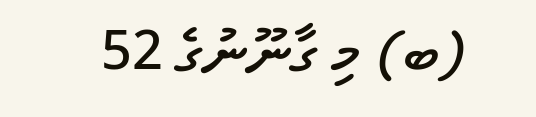(ބ) މި ގާނޫނުގެ 52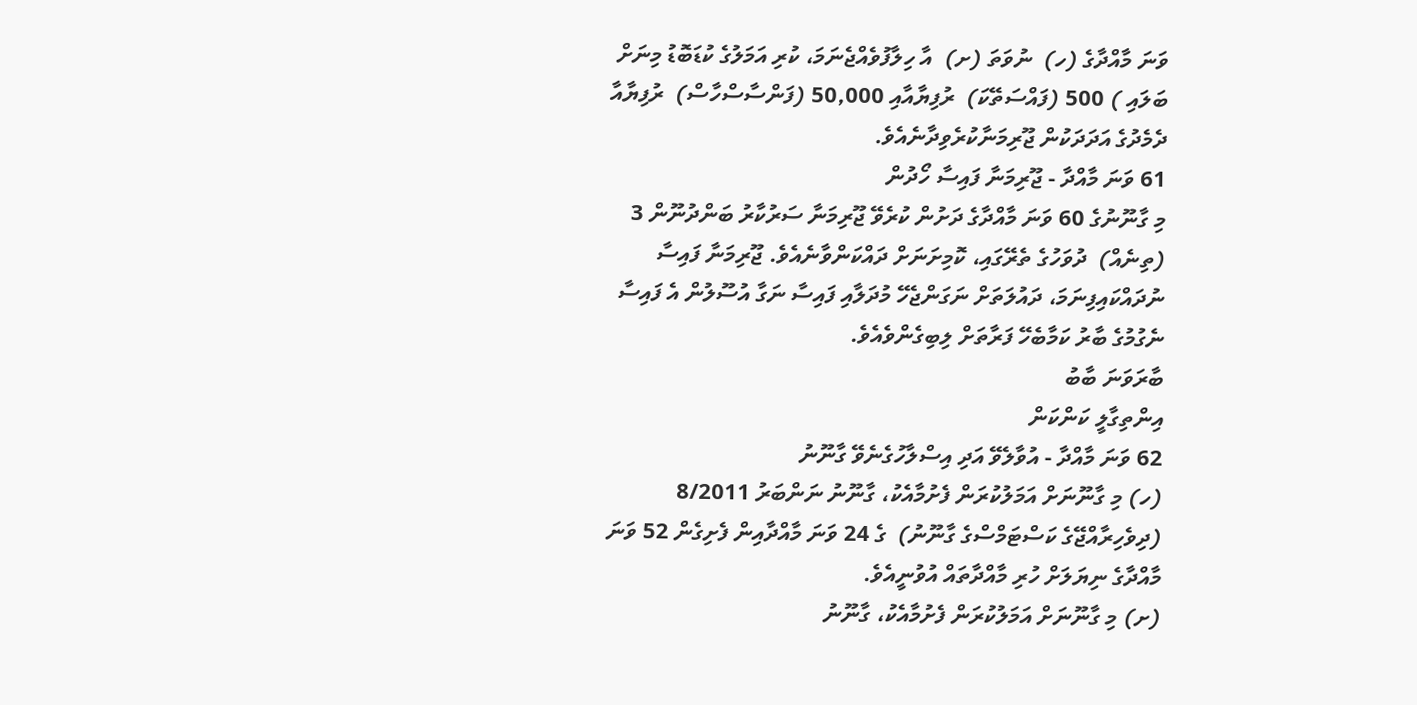ވަނަ މާއްދާގެ (ހ)  ނުވަތަ (ށ)  އާ ހިލާފުވެއްޖެނަމަ، ކުރި އަމަލުގެ ކުޑަބޮޑު މިނަށް ބަލައި ) 500 (ފައްސަތޭކަ)  ރުފިޔާއާއި 50,000 (ފަންސާސްހާސް)  ރުފިޔާއާ ދެމެދުގެ އަދަދަކުން ޖޫރިމަނާކުރެވިދާނެއެވެ.
61 ވަނަ މާއްދާ - ޖޫރިމަނާ ފައިސާ ހޯދުން
މި ގާނޫނުގެ 60 ވަނަ މާއްދާގެ ދަށުން ކުރެވޭ ޖޫރިމަނާ ސަރުކާރު ބަންދުނޫން 3 (ތިނެއް)  ދުވަހުގެ ތެރޭގައި، ކޮމިށަނަށް ދައްކަންވާނެއެވެ. ޖޫރިމަނާ ފައިސާ ނުދައްކައިފިނަމަ، ދައުލަތަށް ނަގަންޖެހޭ މުދަލާއި ފައިސާ ނަގާ އުސޫލުން އެ ފައިސާ ނެގުމުގެ ބާރު ކަމާބެހޭ ފަރާތަށް ލިބިގެންވެއެވެ.
ބާރަވަނަ ބާބު
އިންތިގާލީ ކަންކަން
62 ވަނަ މާއްދާ - އުވާލެވޭ އަދި އިސްލާހުގެނެވޭ ގާނޫނު
(ހ) މި ގާނޫނަށް އަމަލުކުރަން ފެށުމާއެކު، ގާނޫނު ނަންބަރު 8/2011 (ދިވެހިރާއްޖޭގެ ކަސްޓަމްސްގެ ގާނޫނު)  ގެ 24 ވަނަ މާއްދާއިން ފެށިގެން 52 ވަނަ މާއްދާގެ ނިޔަލަށް ހުރި މާއްދާތައް އުވުނީއެވެ.
(ށ) މި ގާނޫނަށް އަމަލުކުރަން ފެށުމާއެކު، ގާނޫނު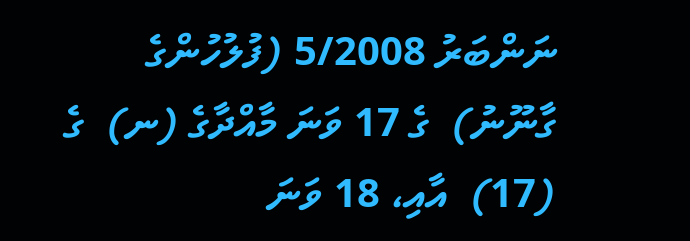ނަންބަރު 5/2008 (ފުލުހުންގެ ގާނޫނު)  ގެ 17 ވަނަ މާއްދާގެ (ނ)  ގެ (17)  އާއި، 18 ވަނަ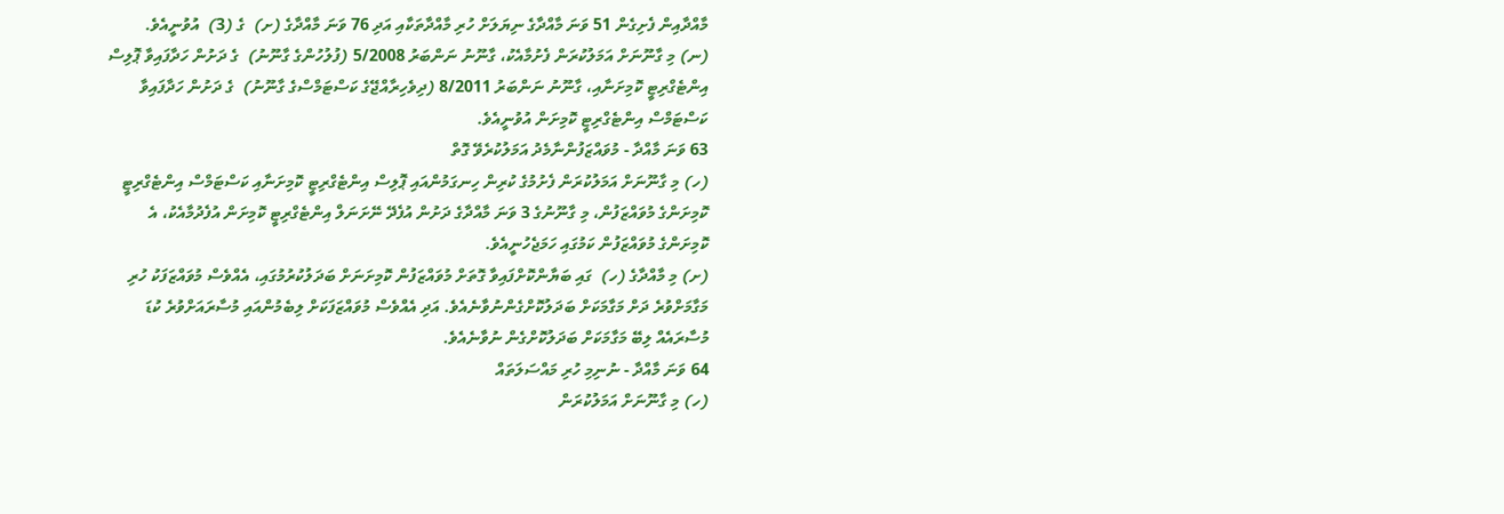މާއްދާއިން ފެށިގެން 51 ވަނަ މާއްދާގެ ނިޔަލަށް ހުރި މާއްދާތަކާއި އަދި 76 ވަނަ މާއްދާގެ (ށ)  ގެ (3)  އުވުނީއެވެ.
(ނ) މި ގާނޫނަށް އަމަލުކުރަން ފެށުމާއެކު، ގާނޫނު ނަންބަރު 5/2008 (ފުލުހުންގެ ގާނޫނު)  ގެ ދަށުން ހަދާފައިވާ ޕޮލިސް އިންޓެގްރިޓީ ކޮމިށަނާއި، ގާނޫނު ނަންބަރު 8/2011 (ދިވެހިރާއްޖޭގެ ކަސްޓަމްސްގެ ގާނޫނު)  ގެ ދަށުން ހަދާފައިވާ ކަސްޓަމްސް އިންޓެގްރިޓީ ކޮމިށަން އުވުނީއެވެ.
63 ވަނަ މާއްދާ - މުވައްޒަފުންނާމެދު އަމަލުކުރެވޭ ގޮތް
(ހ) މި ގާނޫނަށް އަމަލުކުރަން ފެށުމުގެ ކުރިން ހިނގަމުންއައި ޕޮލިސް އިންޓެގްރިޓީ ކޮމިށަނާއި ކަސްޓަމްސް އިންޓެގްރިޓީ ކޮމިށަންގެ މުވައްޒަފުން، މި ގާނޫނުގެ 3 ވަނަ މާއްދާގެ ދަށުން އުފެދޭ ނޭށަނަލް އިންޓެގްރިޓީ ކޮމިށަން އުފެދުމާއެކު، އެ ކޮމިށަންގެ މުވައްޒަފުން ކަމުގައި ހަމަޖެހުނީއެވެ.
(ށ) މި މާއްދާގެ (ހ)  ގައި ބަޔާންކޮށްފައިވާ ގޮތަށް މުވައްޒަފުން ކޮމިށަނަށް ބަދަލުކުރުމުގައި، އެއްވެސް މުވައްޒަފަކު ހުރި މަގާމަށްވުރެ ދަށް މަގާމަކަށް ބަދަލުކޮށްގެންނުވާނެއެވެ. އަދި އެއްވެސް މުވައްޒަފަކަށް ލިބެމުންއައި މުސާރައަށްވުރެ ކުޑަ މުސާރައެއް ލިބޭ މަގާމަކަށް ބަދަލުކޮށްގެން ނުވާނެއެވެ.
64 ވަނަ މާއްދާ - ނުނިމި ހުރި މައްސަލަތައް
(ހ) މި ގާނޫނަށް އަމަލުކުރަން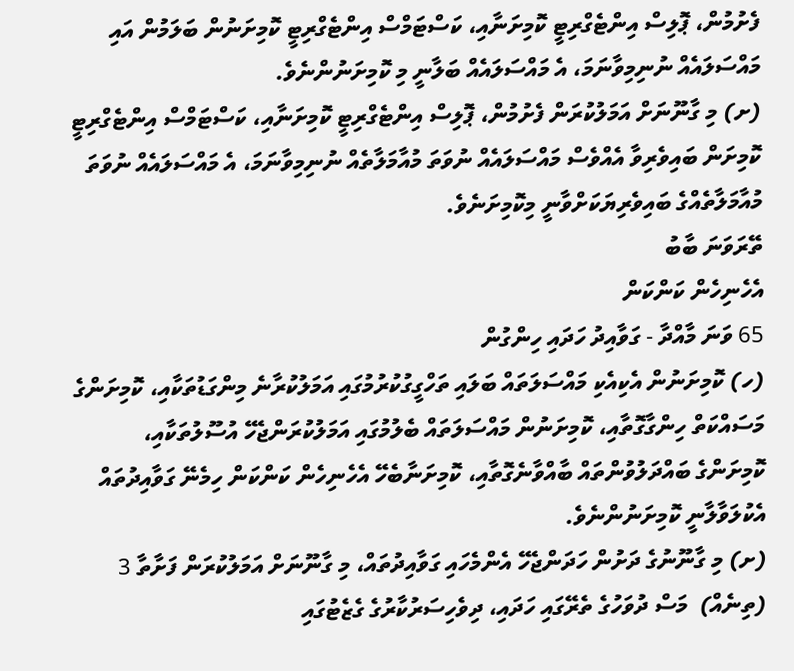ފެށުމުން، ޕޮލިސް އިންޓެގްރިޓީ ކޮމިށަނާއި، ކަސްޓަމްސް އިންޓެގްރިޓީ ކޮމިށަނުން ބަލަމުން އައި މައްސަލައެއް ނުނިމިވާނަމަ، އެ މައްސަލައެއް ބަލާނީ މި ކޮމިށަނުންނެވެ.
(ށ) މި ގާނޫނަށް އަމަލުކުރަން ފެށުމުން، ޕޮލިސް އިންޓެގްރިޓީ ކޮމިށަނާއި، ކަސްޓަމްސް އިންޓެގްރިޓީ ކޮމިށަން ބައިވެރިވާ އެއްވެސް މައްސަލައެއް ނުވަތަ މުއާމަލާތެއް ނުނިމިވާނަމަ، އެ މައްސަލައެއް ނުވަތަ މުއާމަލާތެއްގެ ބައިވެރިޔަކަށްވާނީ މިކޮމިށަނެވެ.
ތޭރަވަނަ ބާބު
އެހެނިހެން ކަންކަން
65 ވަނަ މާއްދާ - ގަވާއިދު ހަދައި ހިންގުން
(ހ) ކޮމިށަނުން އެކިއެކި މައްސަލަތައް ބަލައި ތަހްގީގުކުރުމުގައި އަމަލުކުރާނެ މިންގަޑުތަކާއި، ކޮމިށަންގެ މަސައްކަތް ހިންގާގޮތާއި، ކޮމިށަނުން މައްސަލަތައް ބެލުމުގައި އަމަލުކުރަންޖެހޭ އުސޫލުތަކާއި، ކޮމިށަންގެ ބައްދަލުވުންތައް ބާއްވާނެގޮތާއި، ކޮމިށަނާބެހޭ އެހެނިހެން ކަންކަން ހިމެނޭ ގަވާއިދުތައް އެކުލަވާލާނީ ކޮމިށަނުންނެވެ.
(ށ) މި ގާނޫނުގެ ދަށުން ހަދަންޖެހޭ އެންމެހައި ގަވާއިދުތައް، މި ގާނޫނަށް އަމަލުކުރަން ފަށާތާ 3 (ތިނެއް)  މަސް ދުވަހުގެ ތެރޭގައި ހަދައި، ދިވެހިސަރުކާރުގެ ގެޒެޓުގައި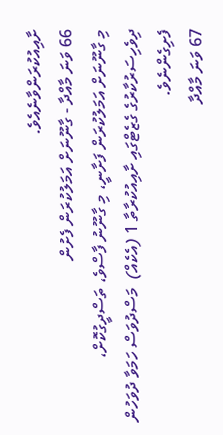ށާއިއުކުރަންވާނެއެވެ.
66 ވަނަ މާއްދާ - ގާނޫނަށް އަމަލުކުރަން ފެށުން
މި ގާނޫނަށް އަމަލުކުރަން ފަށާނީ، މި ގާނޫނު ފާސްވެ، ތަސްދީގުކޮށް، ދިވެހިސަރުކާރުގެ ގެޒެޓްގައި ށާއިއުކުރާތާ 1 (އެކެއް)  މަސްދުވަސް ހަމަވާ ދުވަހުން ފެށިގެންނެވެ.
67 ވަނަ މާއްދާ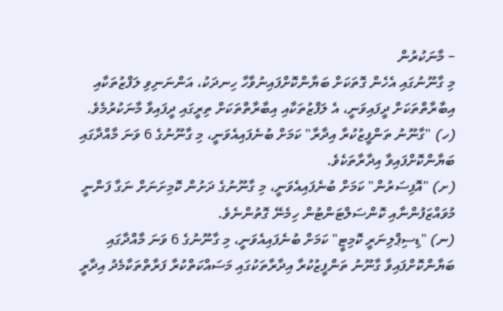– މާނަކުރުން
މި ގާނޫނުގައި އެހެން ގޮތަކަށް ބަޔާންކޮށްފައިނުވާހާ ހިނދަކު، އަންނަނިވި ލަފްޒުތަކާއި އިބާރާތްތަކަށް ދީފައިވަނީ، އެ ލަފްޒުތަކާއި އިބާރާތްތަކަށް ތިރީގައި ދީފައިވާ މާނަކުރުމެވެ.
(ހ) "ގާނޫނު ތަންފީޒުކުރާ އިދާރާ" ކަމަށް ބުނެފައިއެވަނީ، މި ގާނޫނުގެ 6 ވަނަ މާއްދާގައި ބަޔާންކޮށްފައިވާ އިދާރާތަކެވެ.
(ށ) "އޮފިސަރުން" ކަމަށް ބުނެފައިއެވަނީ، މި ގާނޫނުގެ ދަށުން ކޮމިށަނަށް ނަގާ ފަންނީ މުވައްޒަފުންނާއި ކޮންސަލްޓަންޓުން ހިމެނޭ ގޮތުންނެވެ.
(ނ) "ޑިސިޕްލިނަރީ ކޮމިޓީ" ކަމަށް ބުނެފައިއެވަނީ، މި ގާނޫނުގެ 6 ވަނަ މާއްދާގައި ބަޔާންކޮށްފައިވާ ގާނޫނު ތަންފީޒުކުރާ އިދާރާތަކުގައި މަސައްކަތްކުރާ ފަރާތްތަކާމެދު އިދާރީ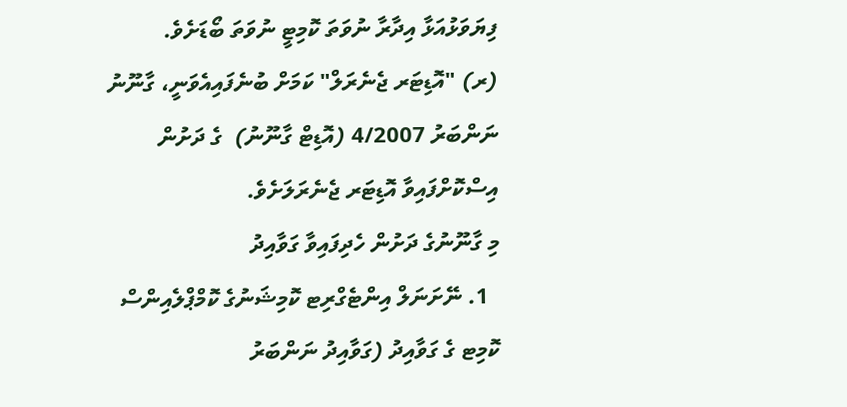ފިޔަވަޅުއަޅާ އިދާރާ ނުވަތަ ކޮމިޓީ ނުވަތަ ބޯޑަށެވެ.
(ރ) "އޮޑިޓަރ ޖެނެރަލް" ކަމަށް ބުނެފައިއެވަނީ، ގާނޫނު ނަންބަރު 4/2007 (އޮޑިޓް ގާނޫނު)  ގެ ދަށުން އިސްކޮށްފައިވާ އޮޑިޓަރ ޖެނެރަލަށެވެ.
މި ގާނޫނުގެ ދަށުން ހެދިފައިވާ ގަވާއިދު
  1. ނޭށަނަލް އިންޓެގްރިޓ ކޮމިޝަނުގެ ކޮމްޕްލެއިންސް ކޮމިޓ ގެ ގަވާއިދު (ގަވާއިދު ނަންބަރު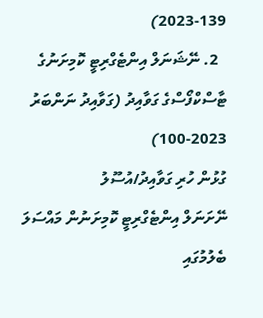2023-139)
  2. ނޭޝަނަލް އިންޓެގްރިޓީ ކޮމިށަނުގެ ޓާސްކްފޯސްގެ ގަވާއިދު (ގަވާއިދު ނަންބަރު 2023-100)
ގުޅުން ހުރި ގަވާއިދު/އުސޫލު
ނޭށަނަލް އިންޓެގްރިޓީ ކޮމިށަނުން މައްސަލަ ބެލުމުގައި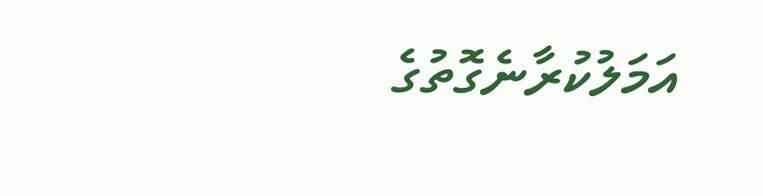އަމަލުކުރާނެގޮތުގެ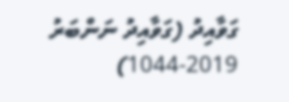ގަވާއިދު (ގަވާއިދު ނަންބަރު 2019-1044)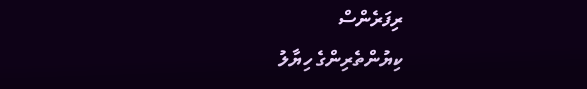ރިފަރެންސް
ކިޔުންތެރިންގެ ހިޔާލު